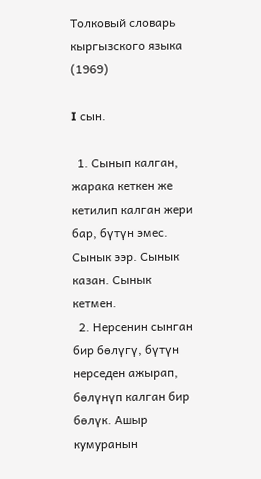Толковый словарь кыргызского языка (1969)

I сын.

  1. Сынып калган, жарака кеткен же кетилип калган жери бар, бүтүн эмес. Сынык ээр. Сынык казан. Сынык кетмен.
  2. Нерсенин сынган бир бөлүгү, бүтүн нерседен ажырап, бөлүнүп калган бир бөлүк. Ашыр кумуранын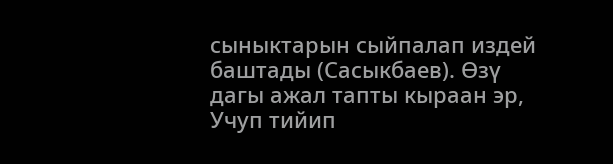сыныктарын сыйпалап издей баштады (Сасыкбаев). Өзү дагы ажал тапты кыраан эр, Учуп тийип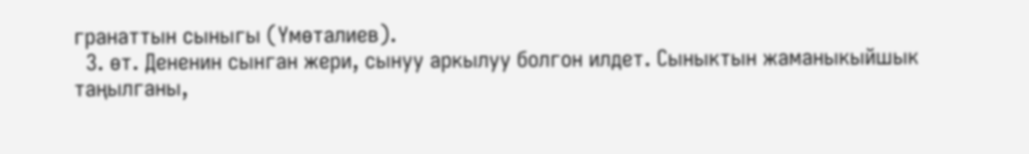гранаттын сыныгы (Үмөталиев).
  3. өт. Дененин сынган жери, сынуу аркылуу болгон илдет. Сыныктын жаманыкыйшык таңылганы,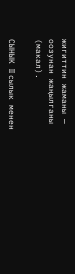жигиттин жаманы — оозунан жаңылганы (макал).

СЫНЫК II сылык менен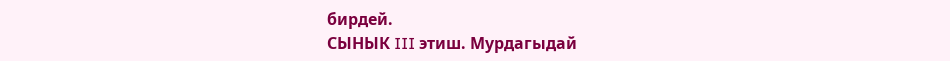бирдей.
СЫНЫК III этиш. Мурдагыдай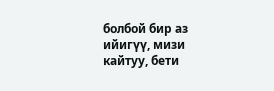болбой бир аз ийигүү, мизи кайтуу, бети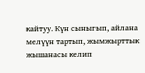кайтуу. Күн сыныгып, айлана мелүүн тартып, жымжырттык жышанасы келип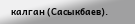калган (Сасыкбаев).